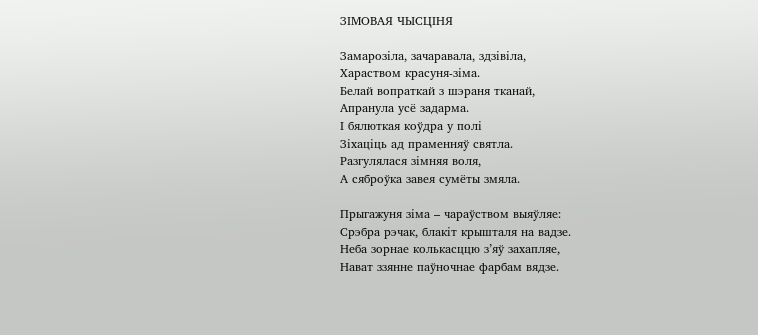ЗІМОВАЯ ЧЫСЦІНЯ

Замарозіла, зачаравала, здзівіла,
Хараством красуня-зіма.
Белай вопраткай з шэраня тканай,
Апранула усё задарма.
І бялюткая коўдра у полі
Зіхаціць ад праменняў святла.
Разгулялася зімняя воля,
А сяброўка завея сумёты змяла.

Прыгажуня зіма – чараўством выяўляе:
Срэбра рэчак, блакіт крышталя на вадзе.
Неба зорнае колькасццю з’яў захапляе,
Нават ззянне паўночнае фарбам вядзе.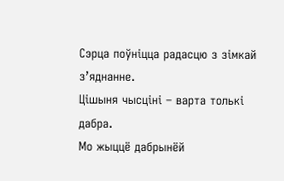Сэрца поўніцца радасцю з зімкай з’яднанне.
Цішыня чысціні – варта толькі дабра.
Мо жыццё дабрынёй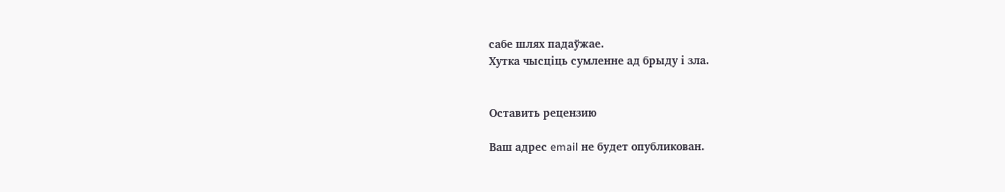сабе шлях падаўжае.
Хутка чысціць сумленне ад брыду і зла.


Оставить рецензию

Ваш адрес email не будет опубликован.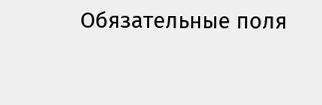Обязательные поля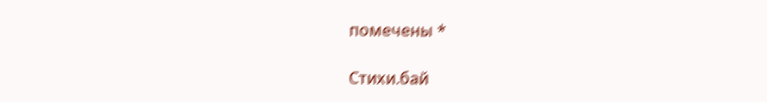помечены *

Стихи.бай